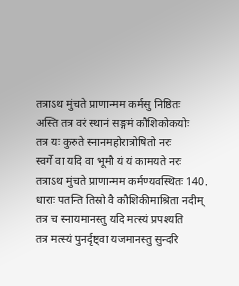तत्राऽथ मुंचते प्राणान्मम कर्मसु निष्ठितः
अस्ति तत्र वरं स्थानं सङ्गमं कौशिकोकयोः
तत्र यः कुरुते स्नानमहोरात्रोषितो नरः
स्वर्गे वा यदि वा भूमौ यं यं कामयते नरः
तत्राऽथ मुंचते प्राणान्मम कर्मण्यवस्थितः 140.
धाराः पतन्ति तिस्रो वै कौशिकीमाश्रिता नदीम्
तत्र च स्नायमानस्तु यदि मत्स्यं प्रपश्यति
तत्र मत्स्यं पुनर्दृष्ट्वा यजमानस्तु सुन्दरि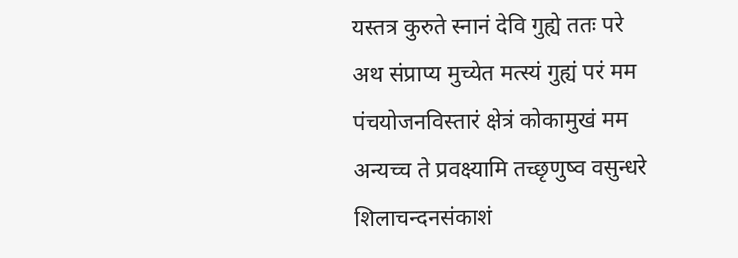यस्तत्र कुरुते स्नानं देवि गुह्ये ततः परे
अथ संप्राप्य मुच्येत मत्स्यं गुह्यं परं मम
पंचयोजनविस्तारं क्षेत्रं कोकामुखं मम
अन्यच्च ते प्रवक्ष्यामि तच्छृणुष्व वसुन्धरे
शिलाचन्दनसंकाशं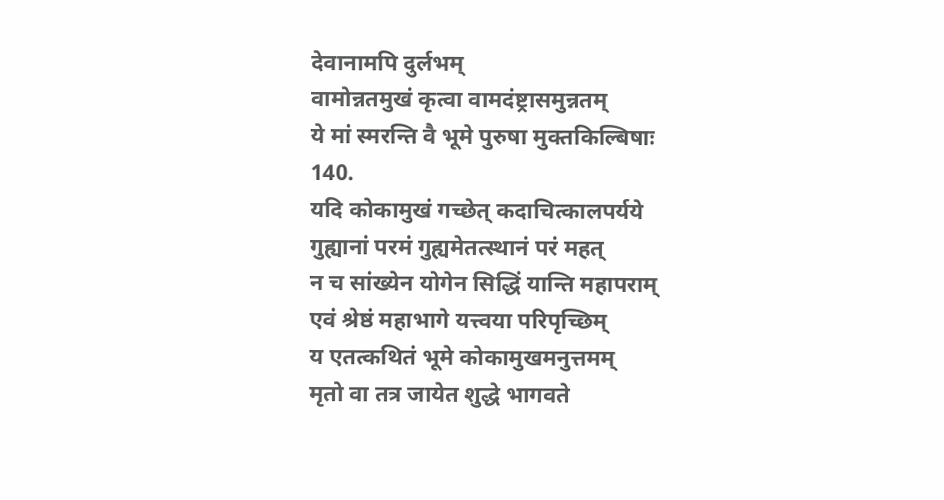देवानामपि दुर्लभम्
वामोन्नतमुखं कृत्वा वामदंष्ट्रासमुन्नतम्
ये मां स्मरन्ति वै भूमे पुरुषा मुक्तकिल्बिषाः 140.
यदि कोकामुखं गच्छेत् कदाचित्कालपर्यये
गुह्यानां परमं गुह्यमेतत्स्थानं परं महत्
न च सांख्येन योगेन सिद्धिं यान्ति महापराम्
एवं श्रेष्ठं महाभागे यत्त्वया परिपृच्छिम्
य एतत्कथितं भूमे कोकामुखमनुत्तमम्
मृतो वा तत्र जायेत शुद्धे भागवते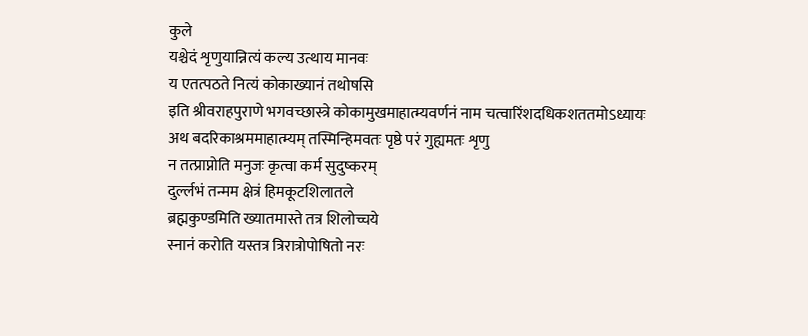कुले
यश्चेदं शृणुयान्नित्यं कल्य उत्थाय मानवः
य एतत्पठते नित्यं कोकाख्यानं तथोषसि
इति श्रीवराहपुराणे भगवच्छास्त्रे कोकामुखमाहात्म्यवर्णनं नाम चत्वारिंशदधिकशततमोऽध्यायः
अथ बदरिकाश्रममाहात्म्यम् तस्मिन्हिमवतः पृष्ठे परं गुह्यमतः शृणु
न तत्प्राप्नोति मनुजः कृत्वा कर्म सुदुष्करम्
दुर्ल्लभं तन्मम क्षेत्रं हिमकूटशिलातले
ब्रह्मकुण्डमिति ख्यातमास्ते तत्र शिलोच्चये
स्नानं करोति यस्तत्र त्रिरात्रोपोषितो नरः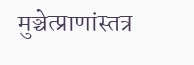मुञ्चेत्प्राणांस्तत्र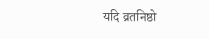यदि व्रतनिष्ठो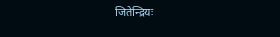जितेन्द्रियः